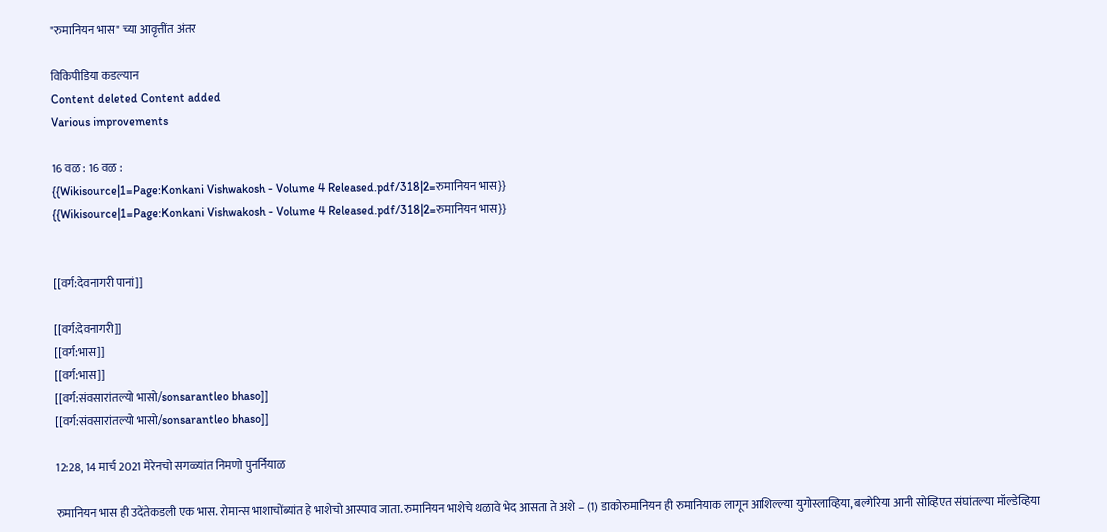"रुमानियन भास" च्या आवृत्तींत अंतर

विकिपीडिया कडल्यान
Content deleted Content added
Various improvements

16 वळ : 16 वळ :
{{Wikisource|1=Page:Konkani Vishwakosh - Volume 4 Released.pdf/318|2=रुमानियन भास}}
{{Wikisource|1=Page:Konkani Vishwakosh - Volume 4 Released.pdf/318|2=रुमानियन भास}}


[[वर्ग:देवनागरी पानां]]

[[वर्ग:देवनागरी]]
[[वर्ग:भास]]
[[वर्ग:भास]]
[[वर्ग:संवसारांतल्यो भासो/sonsarantleo bhaso]]
[[वर्ग:संवसारांतल्यो भासो/sonsarantleo bhaso]]

12:28, 14 मार्च 2021 मेरेनचो सगळ्यांत निमणो पुनर्नियाळ

रुमानियन भास ही उदेंतेकडली एक भास. रोमान्स भाशाचोंब्यांत हे भाशेचो आस्पाव जाता. रुमानियन भाशेचे थळावे भेद आसता ते अशे – (1) डाकोरुमानियन ही रुमानियाक लागून आशिल्ल्या युगोस्लाव्हिया, बल्गेरिया आनी सोव्हिएत संघांतल्या मॉल्डेव्हिया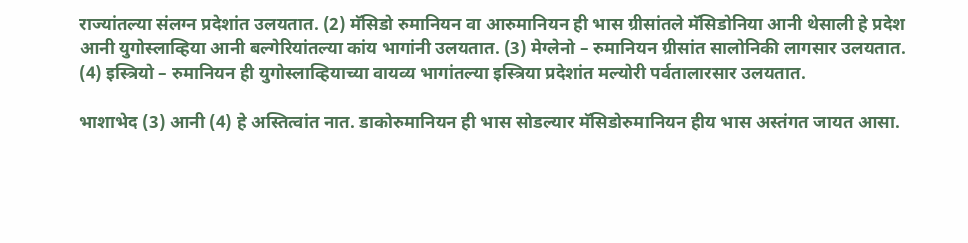राज्यांतल्या संलग्न प्रदेशांत उलयतात. (2) मॅसिडो रुमानियन वा आरुमानियन ही भास ग्रीसांतले मॅसिडोनिया आनी थेसाली हे प्रदेश आनी युगोस्लाव्हिया आनी बल्गेरियांतल्या कांय भागांनी उलयतात. (3) मेग्लेनो – रुमानियन ग्रीसांत सालोनिकी लागसार उलयतात. (4) इस्त्रियो – रुमानियन ही युगोस्लाव्हियाच्या वायव्य भागांतल्या इस्त्रिया प्रदेशांत मल्योरी पर्वतालारसार उलयतात.

भाशाभेद (3) आनी (4) हे अस्तित्वांत नात. डाकोरुमानियन ही भास सोडल्यार मॅसिडोरुमानियन हीय भास अस्तंगत जायत आसा.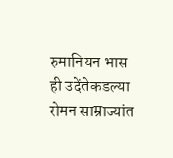रुमानियन भास ही उदेंतेकडल्या रोमन साम्राज्यांत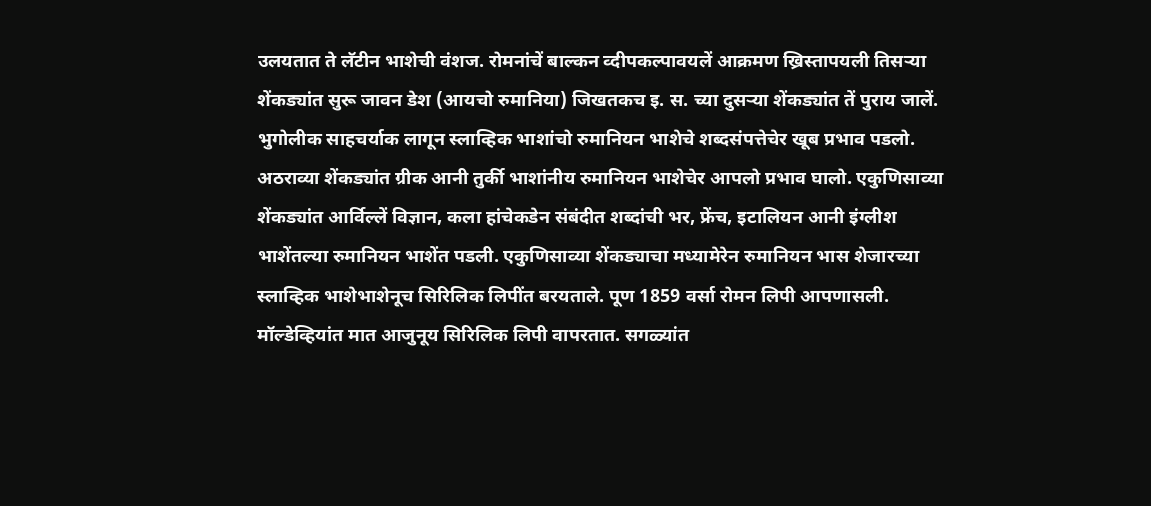उलयतात ते लॅटीन भाशेची वंशज. रोमनांचें बाल्कन व्दीपकल्पावयलें आक्रमण ख्रिस्तापयली तिसऱ्या शेंकड्यांत सुरू जावन डेश (आयचो रुमानिया) जिखतकच इ. स. च्या दुसऱ्या शेंकड्यांत तें पुराय जालें. भुगोलीक साहचर्याक लागून स्लाव्हिक भाशांचो रुमानियन भाशेचे शब्दसंपत्तेचेर खूब प्रभाव पडलो. अठराव्या शेंकड्यांत ग्रीक आनी तुर्की भाशांनीय रुमानियन भाशेचेर आपलो प्रभाव घालो. एकुणिसाव्या शेंकड्यांत आर्विल्लें विज्ञान, कला हांचेकडेन संबंदीत शब्दांची भर, फ्रेंच, इटालियन आनी इंग्लीश भाशेंतल्या रुमानियन भाशेंत पडली. एकुणिसाव्या शेंकड्याचा मध्यामेरेन रुमानियन भास शेजारच्या स्लाव्हिक भाशेभाशेनूच सिरिलिक लिपींत बरयताले. पूण 1859 वर्सा रोमन लिपी आपणासली. मॉल्डेव्हियांत मात आजुनूय सिरिलिक लिपी वापरतात. सगळ्यांत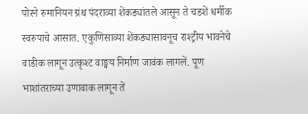पोरने रुमानियन ग्रंथ पंदराव्या शेंकड्यांतले आसून ते चडशें धर्मीक स्वरुपाचे आसात. एकुणिसाव्या शेंकड्यासावनूच राश्ट्रीय भावनेचे वाडीक लागून उत्कृश्ट वाङ्मय निर्माण जावंक लागलें. पूण भाशांतराच्या उणावाक लागून तें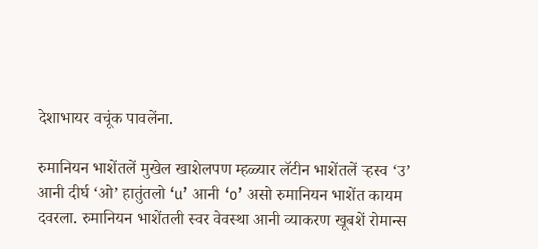देशाभायर वचूंक पावलेंना.

रुमानियन भाशेंतलें मुखेल खाशेलपण म्हळ्यार लॅटीन भाशेंतलें ऱ्हस्व ‘उ’ आनी दीर्घ ‘ओ’ हातुंतलो ‘u’ आनी ‘o’ असो रुमानियन भाशेंत कायम दवरला. रुमानियन भाशेंतली स्वर वेवस्था आनी व्याकरण खूबशें रोमान्स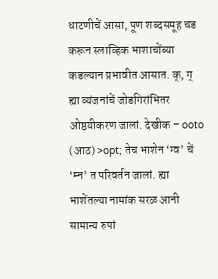धाटणीचें आसा, पूण शब्दसमूह चड करून स्लाव्हिक भाशाचोंब्या कडल्यान प्रभावीत आसात. क्, ग् ह्या व्यंजनांचें जोडगिरांभितर ओष्ठयीकरण जालां. देखीक – ooto (आठ) >opt; तेच भाशेन ‘ग्व’ चें ‘म्न’ त परिवर्तन जालां. ह्या भाशेंतल्या नामांक सरळ आनी सामान्य रुपां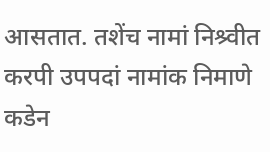आसतात. तशेंच नामां निश्र्वीत करपी उपपदां नामांक निमाणे कडेन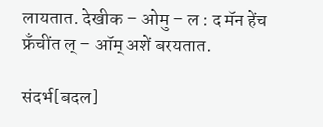लायतात. देखीक – ओमु – ल : द मॅन हेंच फ्रँचींत ल् – ऑम् अशें बरयतात.

संदर्भ[बदल]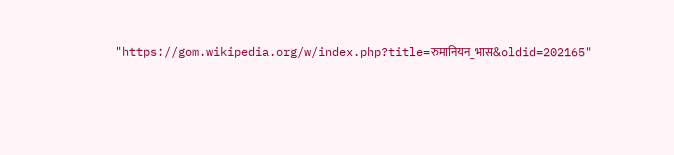"https://gom.wikipedia.org/w/index.php?title=रुमानियन_भास&oldid=202165"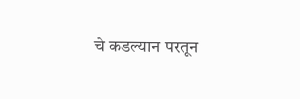चे कडल्यान परतून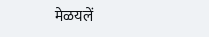मेळयलें